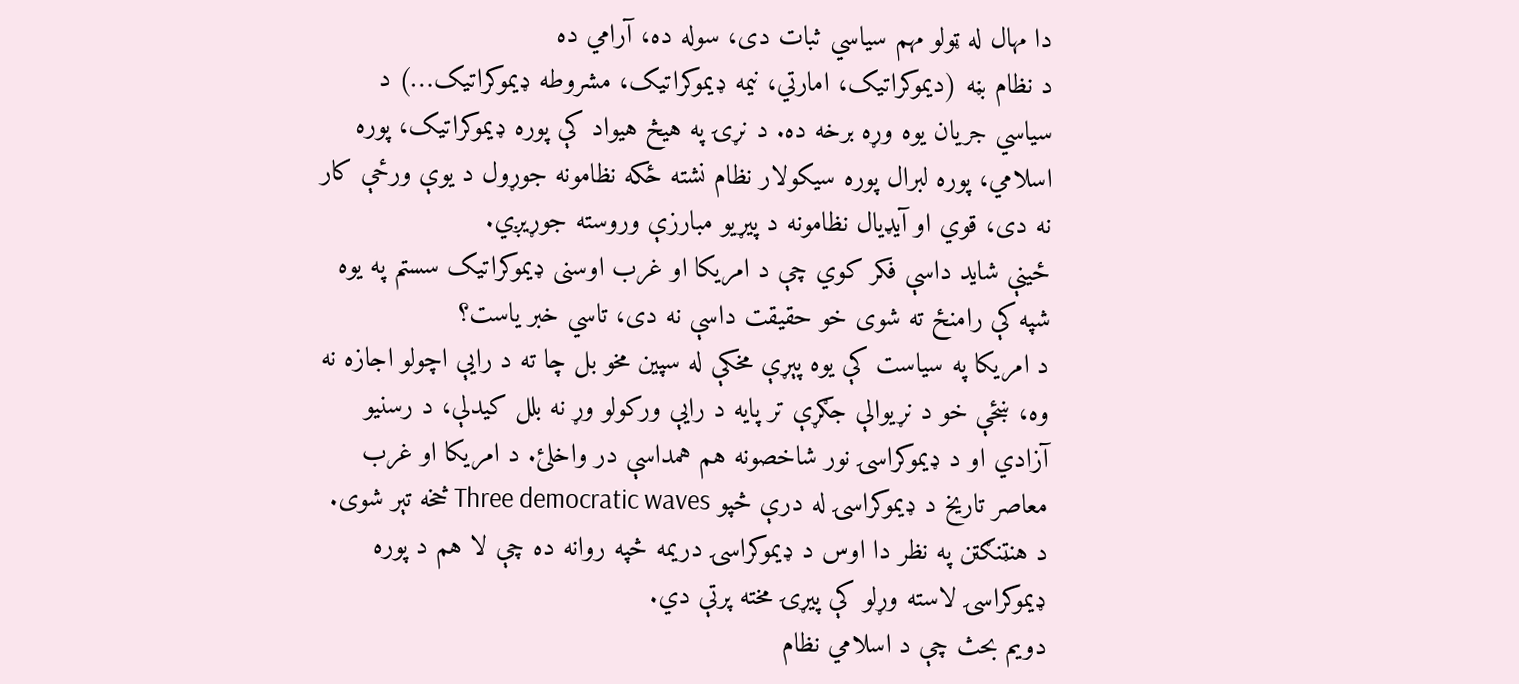دا مهال له ټولو مهم سیاسي ثبات دی، سوله ده، آرامي ده
د نظام بڼه (دیموکراتیک، امارتي، نیمه ډیموکراتیک، مشروطه ډیموکراتیک…) د سیاسي جریان یوه وړه برخه ده. د نړۍ په هیڅ هیواد کې پوره ډیموکراتیک، پوره اسلامي، پوره لبرال پوره سیکولار نظام نشته ځکه نظامونه جوړول د یوې ورځې کار نه دی، قوي او آیډیال نظامونه د پیړیو مبارزې وروسته جوړیږي.
ځینې شاید داسې فکر کوي چې د امریکا او غرب اوسنی ډیموکراتیک سستم په یوه شپه کې رامنځ ته شوی خو حقیقت داسې نه دی، تاسي خبر یاست؟
د امریکا په سیاست کې یوه پېړې مخکې له سپین مخو بل چا ته د رایې اچولو اجازه نه وه، ښځې خو د نړیوالې جګړې تر پایه د رایې ورکولو وړ نه بلل کیدلې، د رسنیو آزادي او د ډیموکراسۍ نور شاخصونه هم همداسې در واخلئ. د امریکا او غرب معاصر تاریخ د ډیموکراسۍ له درې څپو Three democratic waves څخه تېر شوی. د هنټنګټن په نظر دا اوس د ډیموکراسۍ دریمه څپه روانه ده چې لا هم د پوره ډیموکراسۍ لاسته وړلو کې پیړۍ مخته پرتې دي.
دویم بحث چې د اسلامي نظام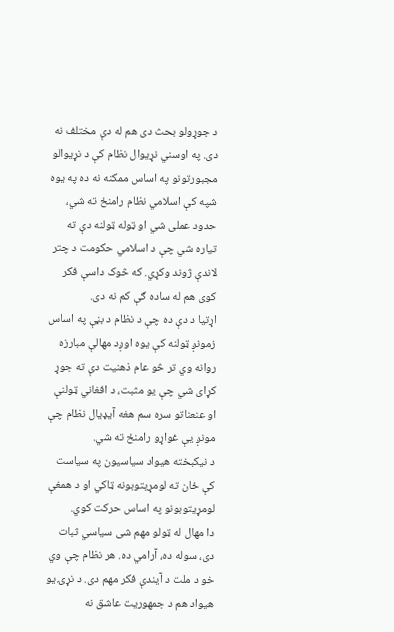د جوړولو بحث دی هم له دې مختلف نه دی. په اوسني نړیوال نظام کې د نړیوالو مجبورتونو په اساس ممکنه نه ده په یوه شپه کې اسلامي نظام رامنځ ته شي، حدود عملی شي او ټوله ټولنه دې ته تیاره شي چې د اسلامي حکومت د چتر لاندې ژوند وکړي. که څوک داسې فکر کوی هم له ساده ګې کم نه دی.
اړتیا د دې ده چې د نظام د بڼې په اساس زمونږ ټولنه کې یوه اوږد مهالې مبارزه روانه وي تر څو عام ذهنیت دې ته جوړ کړای شي چې یو مثبت، د افغاني ټولنې او عنعناتو سره سم هغه آیډیال نظام چې مونږ یې غواړو رامنځ ته شي.
د نیکبخته هیواد سیاسیون په سیاست کې ځان ته لومړیتوبونه ټاکي او د همغې لومړیتوبونو په اساس حرکت کوي.
دا مهال له ټولو مهم شی سیاسي ثبات دی، سوله ده، آرامي ده. هر نظام چې وي خو د ملت د آیندې فکر مهم دی. د نړۍ یو هیواد هم د جمهوریت عاشق نه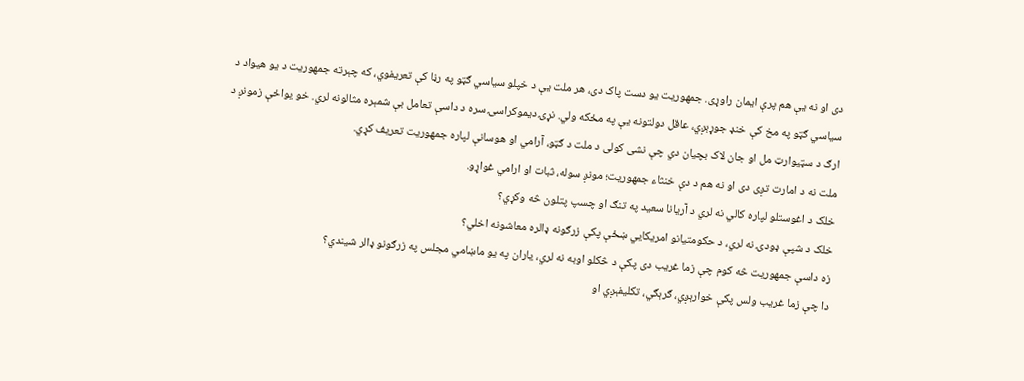دی او نه یې هم پرې ایمان راوړی. جمهوریت یو دست پاک دی، هر ملت یې د خپلو سیاسي ګټو په رڼا کې تعریفوي، که چېرته جمهوریت د یو هیواد د سیاسي ګټو په مخ کې خنډ جوړېږي، عاقل دولتونه یې په مځکه ولي. نړۍ دیموکراسۍ سره د داسې تعامل بې شمېره مثالونه لري. خو یواځې زمونږ د ارګ د سټیوارټ مل او جان لاک بچیان دي چې نشی کولی د ملت د ګټو، آرامي او هوسانې لپاره جمهوریت تعریف کړي.
ملت نه د امارت تږی دی او نه هم د دې خنثاء جمهوریت؛ مونږ سوله، ثبات او ارامي غواړو.
خلک د اغوستلو لپاره کالي نه لري د آریانا سعید په تنګ او چسپ پتلون څه وکړي؟
خلک د شپې ډودۍ نه لري، د حکومتیانو امریکایي ښځې پکې زرګونه ډالره معاشونه اخلي؟
زه داسې جمهوریت څه کوم چې زما غریب دی پکې د څکلو اوبه نه لري، یاران په یو ماښامي مجلس په زرګونو ډالر شیندي؟
دا چې زما غریب ولس پکې خوارېږي، ګرېګي، تکلیفېږي او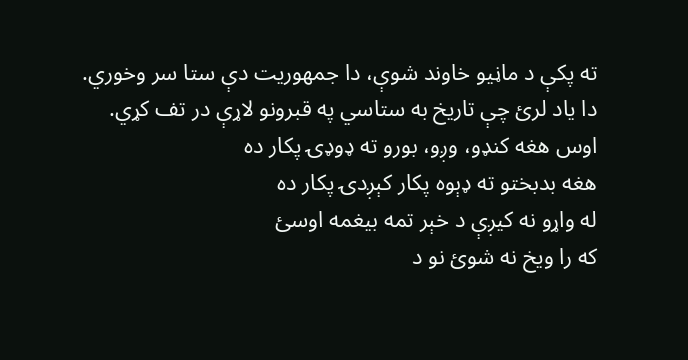ته پکې د ماڼیو خاوند شوې، دا جمهوریت دې ستا سر وخوري.
دا یاد لرئ چې تاریخ به ستاسي په قبرونو لاړې در تف کړي.
اوس هغه کنډو، وږو، بورو ته ډوډۍ پکار ده
هغه بدبختو ته ډېوه پکار کېږدۍ پکار ده
له واړو نه کیږې د خېر تمه بیغمه اوسئ
که را ویخ نه شوئ نو د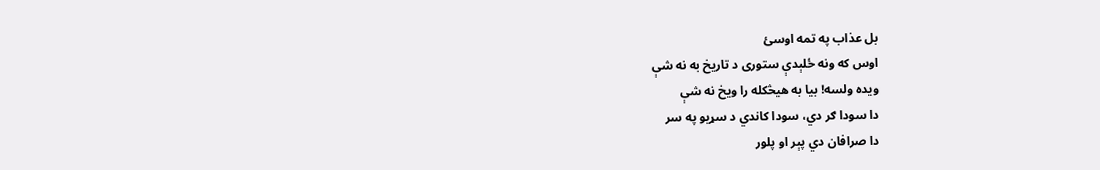بل عذاب په تمه اوسئ
اوس که ونه ځلېدې ستوری د تاریخ به نه شې
ویده ولسه! بیا به هیڅکله را ویخ نه شې
دا سودا ګر دي، سودا کاندي د سړیو په سر
دا صرافان دي پېر او پلور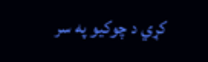کړي د چوکیو په سر